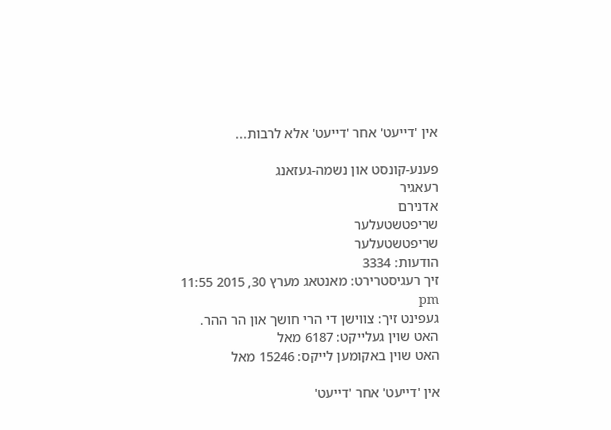אין 'דייעט' אחר 'דייעט' אלא לרבות...

פענע-קונסט און נשמה-געזאנג
רעאגיר
אדנירם
שריפטשטעלער
שריפטשטעלער
הודעות: 3334
זיך רעגיסטרירט: מאנטאג מערץ 30, 2015 11:55 pm
געפינט זיך: צווישן די הרי חושך און הר ההר.
האט שוין געלייקט: 6187 מאל
האט שוין באקומען לייקס: 15246 מאל

אין 'דייעט' אחר 'דייעט'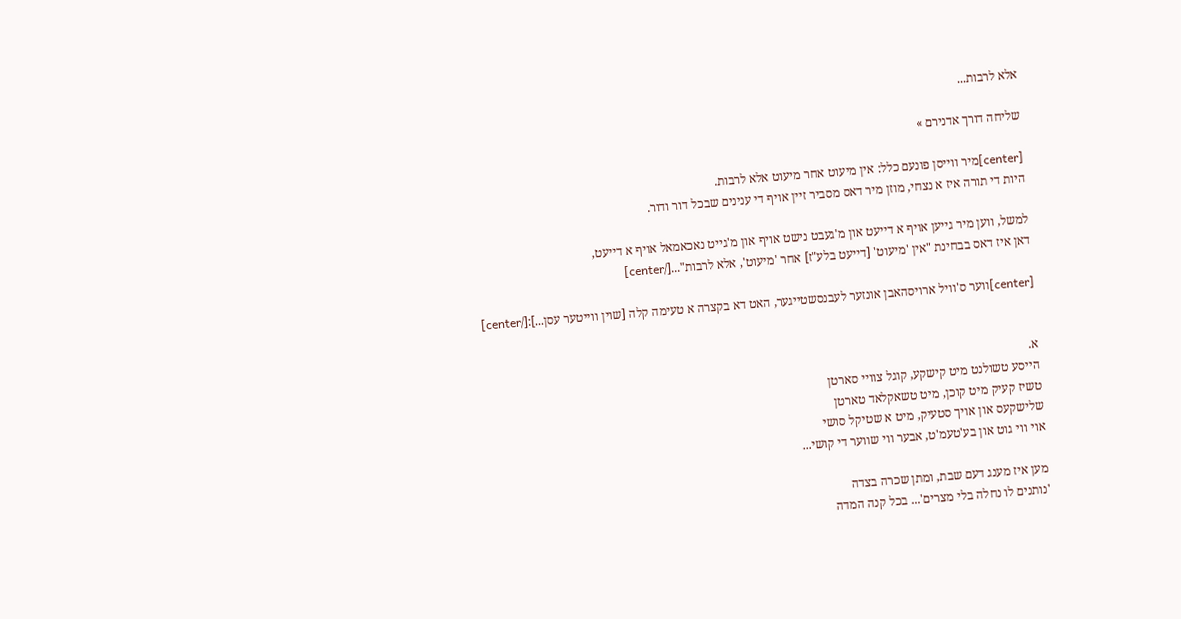אלא לרבות...

שליחה דורך אדנירם »

[center]מיר ווייסן פונעם כלל: אין מיעוט אחר מיעוט אלא לרבות.
היות די תורה איז א נצחי, מוזן מיר דאס מסביר זיין אויף די ענינים שבכל דור ודור.

למשל, ווען מיר גייען אויף א דייעט און מ'געבט נישט אויף און מ'גייט נאכאמאל אויף א דייעט,
דאן איז דאס בבחינת "אין 'מיעוט' [דייעט בלע"ז] אחר 'מיעוט', אלא לרבות"...[/center]

[center]ווער ס'וויל ארויסהאבן אונזער לעבנסשטייגער, האט דא בקצרה א טעימה קלה [שוין ווייטער עסן...]:[/center]


א.
הייסע טשולנט מיט קישקע, קוגל צוויי סארטן
טשיז קעיק מיט קוכן, מיט טשאקלאד טארטן
שלישקעס און אויך סטעיק, מיט א שטיקל סושי
אוי ווי גוט און בע'טעמ'ט, אבער ווי שווער די קושי...

מען איז מענג דעם שבת, ומתן שכרה בצדה
'נותנים לו נחלה בלי מצרים'... בכל קנה המדה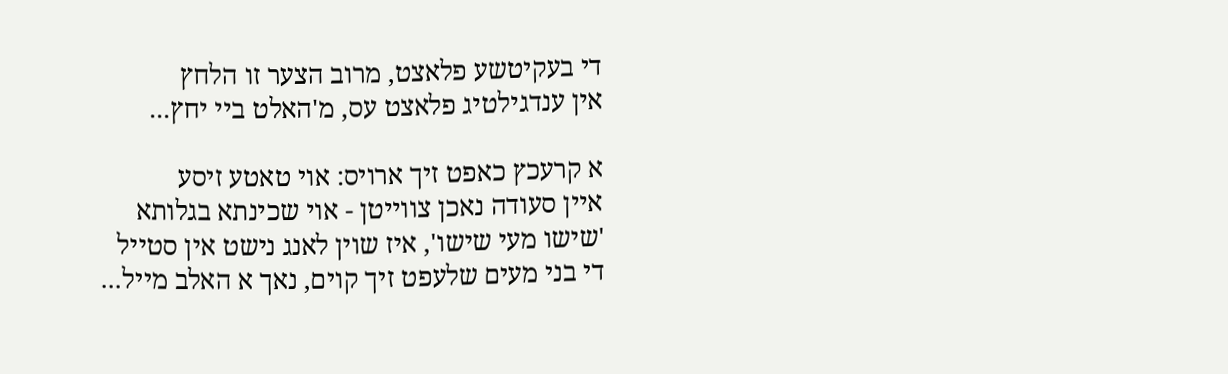די בעקיטשע פלאצט, מרוב הצער זו הלחץ
אין ענדגילטיג פלאצט עס, מ'האלט ביי יחץ...

א קרעכץ כאפט זיך ארויס: אוי טאטע זיסע
איין סעודה נאכן צווייטן - אוי שכינתא בגלותא
'שישו מעי שישו', איז שוין לאנג נישט אין סטייל
די בני מעים שלעפט זיך קוים, נאך א האלב מייל...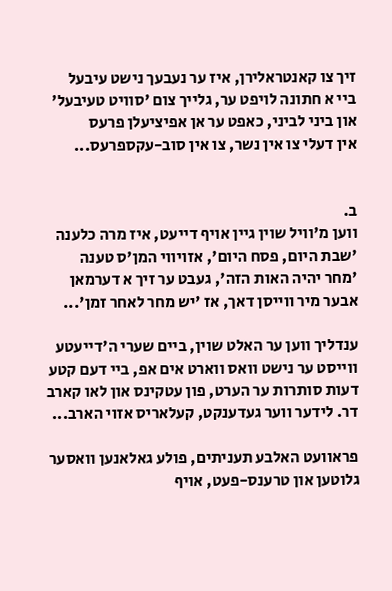זיך צו קאנטראלירן, איז ער נעבעך נישט עיבעל
ביי א חתונה לויפט ער, גלייך צום 'סוויט טעיבעל'
און ביני לביני, כאפט ער אן אפיציעלן פרעס
אין דעלי צו אין נשר, צו אין סוב-עקספרעס...


ב.
ווען מ'וויל שוין גיין אויף דייעט, איז מרה כלענה
'שבת היום, פסח היום', אזויווי המן'ס טענה
'מחר יהיה האות הזה', געבט ער זיך א דערמאן
אבער מיר ווייסן דאך, אז 'יש מחר לאחר זמן'...

ענדליך ווען ער האלט שוין, ביים שערי ה'דייעטע
ווייסט ער נישט וואס ווארט אים אפ, ביי דעם קטע
דעות סותרות ער הערט, פון עטקינס און לאו קארב
דר. לידער ווער געדענקט, קעלאריס אזוי הארב...

פראוועט האלבע תעניתים, פולע גאלאנען וואסער
גלוטען און טרענס-פעט, אויף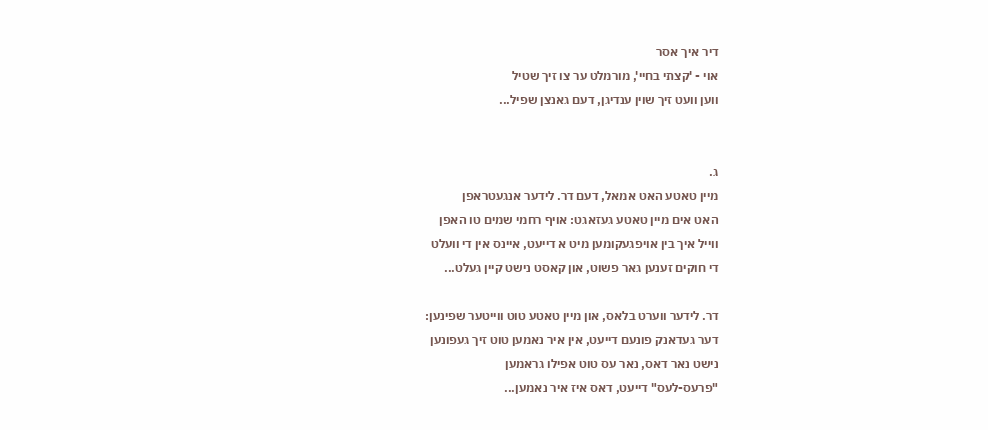דיר איך אסר
אוי - 'קצתי בחיי', מורמלט ער צו זיך שטיל
ווען וועט זיך שוין ענדיגן, דעם גאנצן שפיל...


ג.
מיין טאטע האט אמאל, דעם דר. לידער אנגעטראפן
האט אים מיין טאטע געזאגט: אויף רחמי שמים טו האפן
ווייל איך בין אויפגעקומען מיט א דייעט, איינס אין די וועלט
די חוקים זענען גאר פשוט, און קאסט נישט קיין געלט...

דר. לידער ווערט בלאס, און מיין טאטע טוט ווייטער שפינען:
דער געדאנק פונעם דייעט, אין איר נאמען טוט זיך געפונען
נישט נאר דאס, נאר עס טוט אפילו גראמען
"פרעס-לעס" דייעט, דאס איז איר נאמען...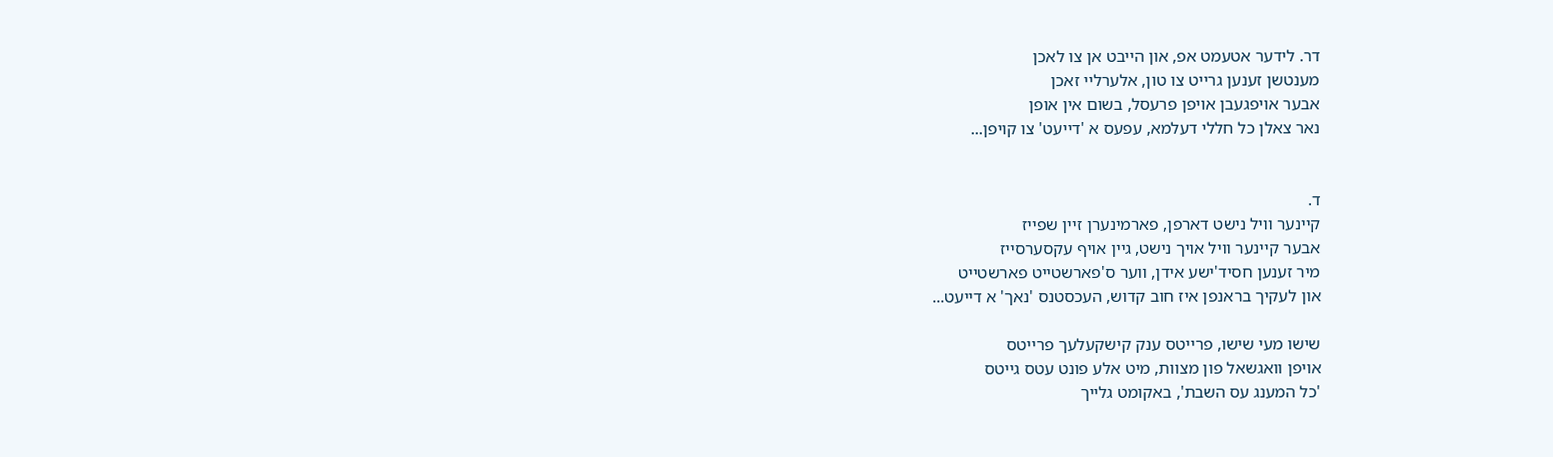דר. לידער אטעמט אפ, און הייבט אן צו לאכן
מענטשן זענען גרייט צו טון, אלערליי זאכן
אבער אויפגעבן אויפן פרעסל, בשום אין אופן
נאר צאלן כל חללי דעלמא, עפעס א 'דייעט' צו קויפן...


ד.
קיינער וויל נישט דארפן, פארמינערן זיין שפייז
אבער קיינער וויל אויך נישט, גיין אויף עקסערסייז
מיר זענען חסיד'ישע אידן, ווער ס'פארשטייט פארשטייט
און לעקיך בראנפן איז חוב קדוש, העכסטנס 'נאך' א דייעט...

שישו מעי שישו, פרייטס ענק קישקעלעך פרייטס
אויפן וואגשאל פון מצוות, מיט אלע פונט עטס גייטס
'כל המענג עס השבת', באקומט גלייך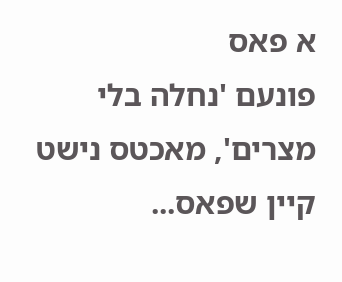א פאס
פונעם 'נחלה בלי מצרים', מאכטס נישט קיין שפאס...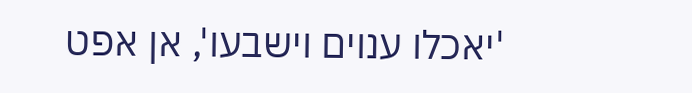'יאכלו ענוים וישבעו', אן אפט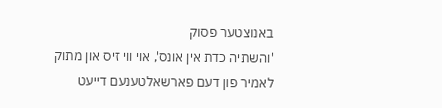באנוצטער פסוק
'והשתיה כדת אין אונס', אוי ווי זיס און מתוק
לאמיר פון דעם פארשאלטענעם דייעט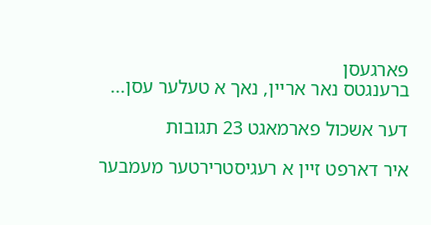פארגעסן
ברענגטס נאר אריין, נאך א טעלער עסן...

דער אשכול פארמאגט 23 תגובות

איר דארפט זיין א רעגיסטרירטער מעמבער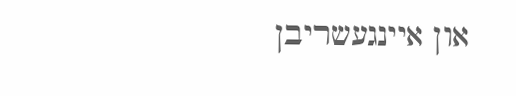און איינגעשריבן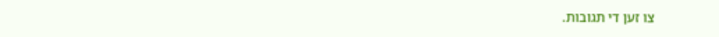צו זען די תגובות.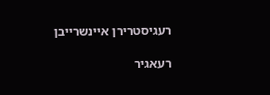רעגיסטרירן איינשרייבן

רעאגיר